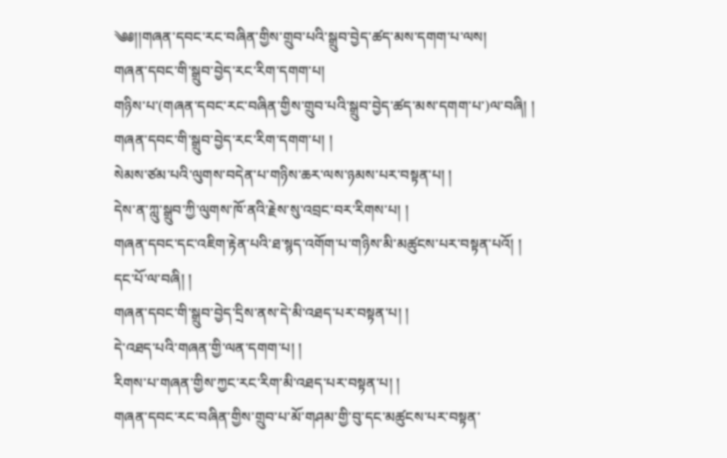༄༅།།གཞན་དབང་རང་བཞིན་གྱིས་གྲུབ་པའི་སྒྲུབ་བྱེད་ཚད་མས་དགག་པ་ལས།
གཞན་དབང་གི་སྒྲུབ་བྱེད་རང་རིག་དགག་པ།
གཉིས་པ་(གཞན་དབང་རང་བཞིན་གྱིས་གྲུབ་པའི་སྒྲུབ་བྱེད་ཚད་མས་དགག་པ་)ལ་བཞི། །
གཞན་དབང་གི་སྒྲུབ་བྱེད་རང་རིག་དགག་པ། །
སེམས་ཙམ་པའི་ལུགས་བདེན་པ་གཉིས་ཆར་ལས་ཉམས་པར་བསྟན་པ། །
དེས་ན་ཀླུ་སྒྲུབ་ཀྱི་ལུགས་ཁོ་ནའི་རྗེས་སུ་འབྲང་བར་རིགས་པ། །
གཞན་དབང་དང་འཇིག་རྟེན་པའི་ཐ་སྙད་འགོག་པ་གཉིས་མི་མཚུངས་པར་བསྟན་པའོ། །
དང་པོ་ལ་བཞི། །
གཞན་དབང་གི་སྒྲུབ་བྱེད་དྲིས་ནས་དེ་མི་འཐད་པར་བསྟན་པ། །
དེ་འཐད་པའི་གཞན་གྱི་ལན་དགག་པ། །
རིགས་པ་གཞན་གྱིས་ཀྱང་རང་རིག་མི་འཐད་པར་བསྟན་པ། །
གཞན་དབང་རང་བཞིན་གྱིས་གྲུབ་པ་མོ་གཤམ་གྱི་བུ་དང་མཚུངས་པར་བསྟན་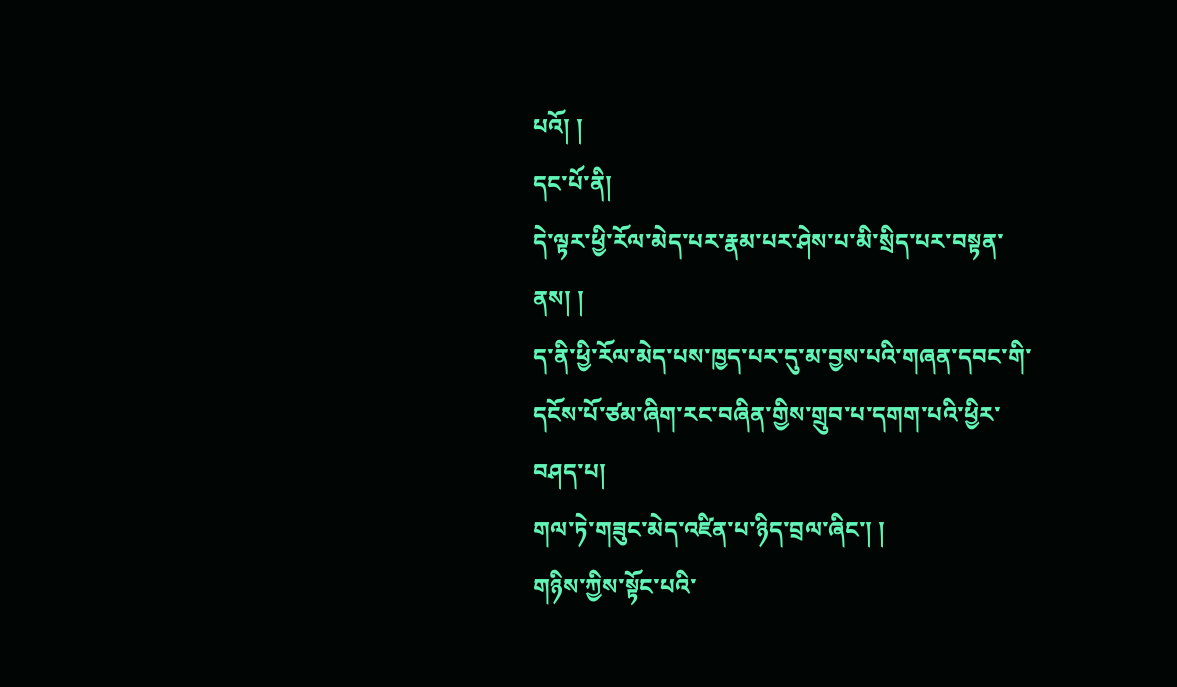པའོ། །
དང་པོ་ནི།
དེ་ལྟར་ཕྱི་རོལ་མེད་པར་རྣམ་པར་ཤེས་པ་མི་སྲིད་པར་བསྟན་ནས། །
ད་ནི་ཕྱི་རོལ་མེད་པས་ཁྱད་པར་དུ་མ་བྱས་པའི་གཞན་དབང་གི་དངོས་པོ་ཙམ་ཞིག་རང་བཞིན་གྱིས་གྲུབ་པ་དགག་པའི་ཕྱིར་བཤད་པ།
གལ་ཏེ་གཟུང་མེད་འཛིན་པ་ཉིད་བྲལ་ཞིང་། །
གཉིས་ཀྱིས་སྟོང་པའི་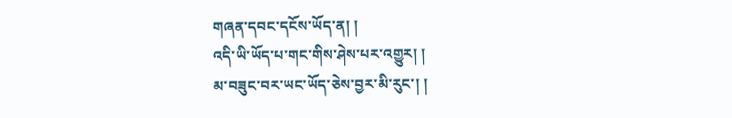གཞན་དབང་དངོས་ཡོད་ན། །
འདི་ཡི་ཡོད་པ་གང་གིས་ཤེས་པར་འགྱུར། །
མ་བཟུང་བར་ཡང་ཡོད་ཅེས་བྱར་མི་རུང་། །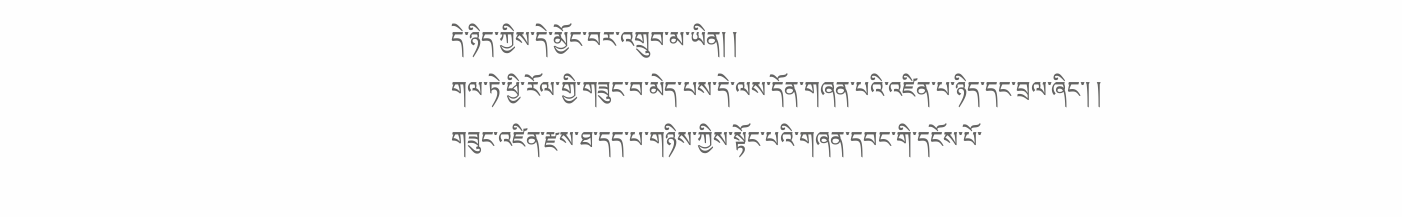དེ་ཉིད་ཀྱིས་དེ་མྱོང་བར་འགྲུབ་མ་ཡིན། །
གལ་ཏེ་ཕྱི་རོལ་གྱི་གཟུང་བ་མེད་པས་དེ་ལས་དོན་གཞན་པའི་འཛིན་པ་ཉིད་དང་བྲལ་ཞིང་། །
གཟུང་འཛིན་རྫས་ཐ་དད་པ་གཉིས་ཀྱིས་སྟོང་པའི་གཞན་དབང་གི་དངོས་པོ་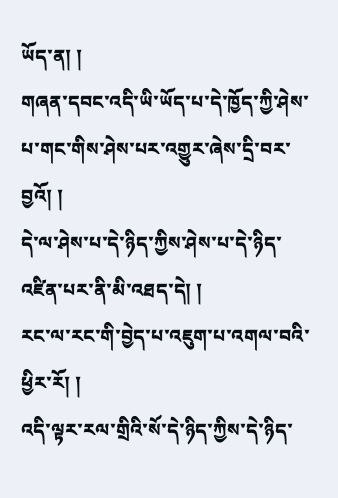ཡོད་ན། །
གཞན་དབང་འདི་ཡི་ཡོད་པ་དེ་ཁྱོད་ཀྱི་ཤེས་པ་གང་གིས་ཤེས་པར་འགྱུར་ཞེས་དྲི་བར་བྱའོ། །
དེ་ལ་ཤེས་པ་དེ་ཉིད་ཀྱིས་ཤེས་པ་དེ་ཉིད་འཛིན་པར་ནི་མི་འཐད་དེ། །
རང་ལ་རང་གི་བྱེད་པ་འཇུག་པ་འགལ་བའི་ཕྱིར་རོ། །
འདི་ལྟར་རལ་གྲིའི་སོ་དེ་ཉིད་ཀྱིས་དེ་ཉིད་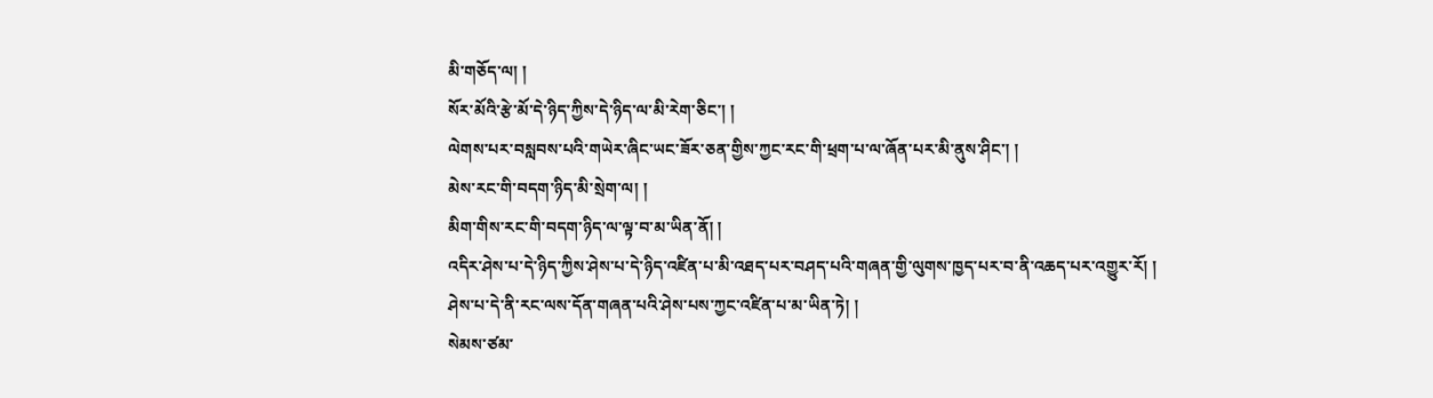མི་གཅོད་ལ། །
སོར་མོའི་རྩེ་མོ་དེ་ཉིད་ཀྱིས་དེ་ཉིད་ལ་མི་རེག་ཅིང་། །
ལེགས་པར་བསླབས་པའི་གཡེར་ཞིང་ཡང་ཟོར་ཅན་གྱིས་ཀྱང་རང་གི་ཕྲག་པ་ལ་ཞོན་པར་མི་ནུས་ཤིང་། །
མེས་རང་གི་བདག་ཉིད་མི་སྲེག་ལ། །
མིག་གིས་རང་གི་བདག་ཉིད་ལ་ལྟ་བ་མ་ཡིན་ནོ། །
འདིར་ཤེས་པ་དེ་ཉིད་ཀྱིས་ཤེས་པ་དེ་ཉིད་འཛིན་པ་མི་འཐད་པར་བཤད་པའི་གཞན་གྱི་ལུགས་ཁྱད་པར་བ་ནི་འཆད་པར་འགྱུར་རོ། །
ཤེས་པ་དེ་ནི་རང་ལས་དོན་གཞན་པའི་ཤེས་པས་ཀྱང་འཛིན་པ་མ་ཡིན་ཏེ། །
སེམས་ཙམ་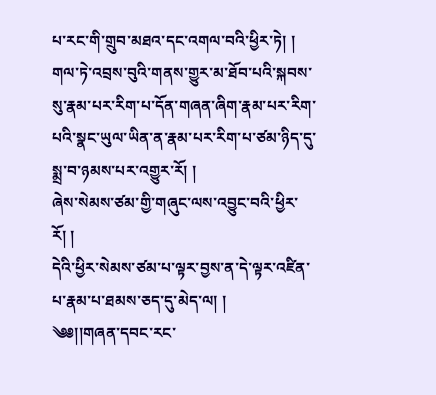པ་རང་གི་གྲུབ་མཐའ་དང་འགལ་བའི་ཕྱིར་ཏེ། །
གལ་ཏེ་འབྲས་བུའི་གནས་གྱུར་མ་ཐོབ་པའི་སྐབས་སུ་རྣམ་པར་རིག་པ་དོན་གཞན་ཞིག་རྣམ་པར་རིག་པའི་སྣང་ཡུལ་ཡིན་ན་རྣམ་པར་རིག་པ་ཙམ་ཉིད་དུ་སྨྲ་བ་ཉམས་པར་འགྱུར་རོ། །
ཞེས་སེམས་ཙམ་གྱི་གཞུང་ལས་འབྱུང་བའི་ཕྱིར་རོ། །
དེའི་ཕྱིར་སེམས་ཙམ་པ་ལྟར་བྱས་ན་དེ་ལྟར་འཛིན་པ་རྣམ་པ་ཐམས་ཅད་དུ་མེད་ལ། །
༄༅།།གཞན་དབང་རང་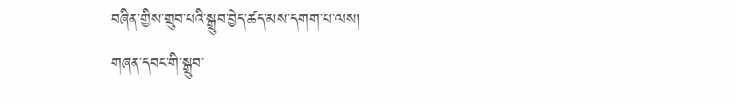བཞིན་གྱིས་གྲུབ་པའི་སྒྲུབ་བྱེད་ཚད་མས་དགག་པ་ལས།
གཞན་དབང་གི་སྒྲུབ་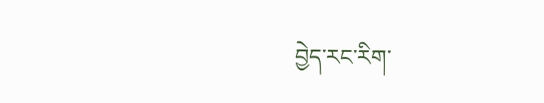བྱེད་རང་རིག་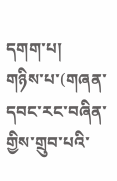དགག་པ།
གཉིས་པ་(གཞན་དབང་རང་བཞིན་གྱིས་གྲུབ་པའི་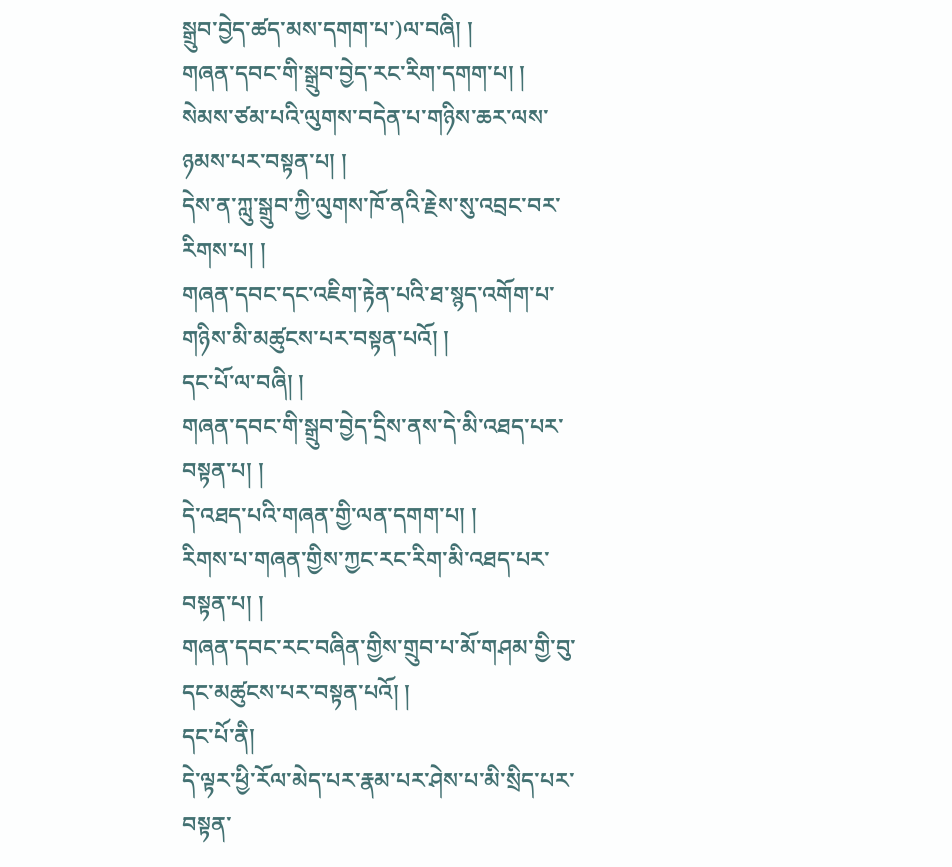སྒྲུབ་བྱེད་ཚད་མས་དགག་པ་)ལ་བཞི། །
གཞན་དབང་གི་སྒྲུབ་བྱེད་རང་རིག་དགག་པ། །
སེམས་ཙམ་པའི་ལུགས་བདེན་པ་གཉིས་ཆར་ལས་ཉམས་པར་བསྟན་པ། །
དེས་ན་ཀླུ་སྒྲུབ་ཀྱི་ལུགས་ཁོ་ནའི་རྗེས་སུ་འབྲང་བར་རིགས་པ། །
གཞན་དབང་དང་འཇིག་རྟེན་པའི་ཐ་སྙད་འགོག་པ་གཉིས་མི་མཚུངས་པར་བསྟན་པའོ། །
དང་པོ་ལ་བཞི། །
གཞན་དབང་གི་སྒྲུབ་བྱེད་དྲིས་ནས་དེ་མི་འཐད་པར་བསྟན་པ། །
དེ་འཐད་པའི་གཞན་གྱི་ལན་དགག་པ། །
རིགས་པ་གཞན་གྱིས་ཀྱང་རང་རིག་མི་འཐད་པར་བསྟན་པ། །
གཞན་དབང་རང་བཞིན་གྱིས་གྲུབ་པ་མོ་གཤམ་གྱི་བུ་དང་མཚུངས་པར་བསྟན་པའོ། །
དང་པོ་ནི།
དེ་ལྟར་ཕྱི་རོལ་མེད་པར་རྣམ་པར་ཤེས་པ་མི་སྲིད་པར་བསྟན་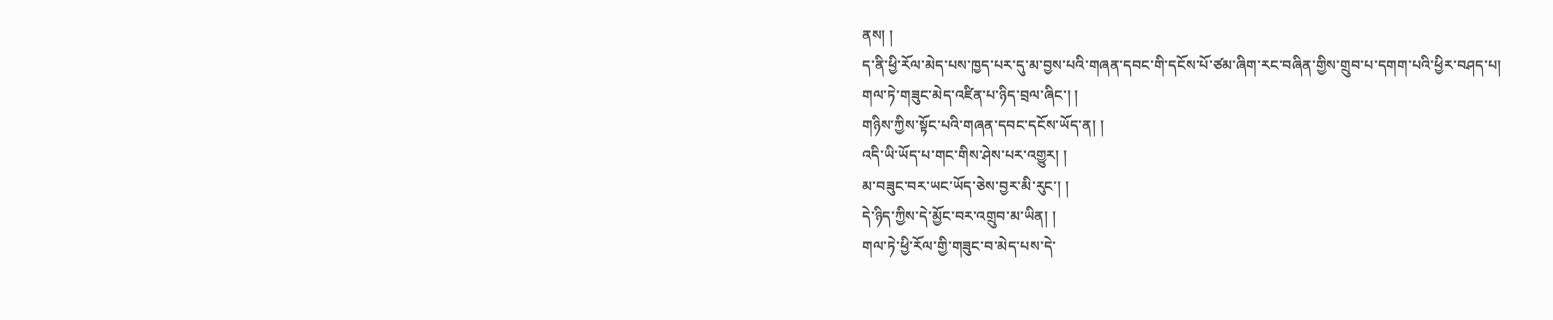ནས། །
ད་ནི་ཕྱི་རོལ་མེད་པས་ཁྱད་པར་དུ་མ་བྱས་པའི་གཞན་དབང་གི་དངོས་པོ་ཙམ་ཞིག་རང་བཞིན་གྱིས་གྲུབ་པ་དགག་པའི་ཕྱིར་བཤད་པ།
གལ་ཏེ་གཟུང་མེད་འཛིན་པ་ཉིད་བྲལ་ཞིང་། །
གཉིས་ཀྱིས་སྟོང་པའི་གཞན་དབང་དངོས་ཡོད་ན། །
འདི་ཡི་ཡོད་པ་གང་གིས་ཤེས་པར་འགྱུར། །
མ་བཟུང་བར་ཡང་ཡོད་ཅེས་བྱར་མི་རུང་། །
དེ་ཉིད་ཀྱིས་དེ་མྱོང་བར་འགྲུབ་མ་ཡིན། །
གལ་ཏེ་ཕྱི་རོལ་གྱི་གཟུང་བ་མེད་པས་དེ་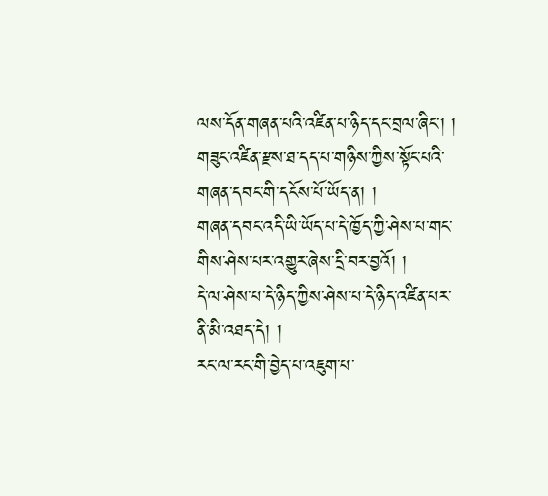ལས་དོན་གཞན་པའི་འཛིན་པ་ཉིད་དང་བྲལ་ཞིང་། །
གཟུང་འཛིན་རྫས་ཐ་དད་པ་གཉིས་ཀྱིས་སྟོང་པའི་གཞན་དབང་གི་དངོས་པོ་ཡོད་ན། །
གཞན་དབང་འདི་ཡི་ཡོད་པ་དེ་ཁྱོད་ཀྱི་ཤེས་པ་གང་གིས་ཤེས་པར་འགྱུར་ཞེས་དྲི་བར་བྱའོ། །
དེ་ལ་ཤེས་པ་དེ་ཉིད་ཀྱིས་ཤེས་པ་དེ་ཉིད་འཛིན་པར་ནི་མི་འཐད་དེ། །
རང་ལ་རང་གི་བྱེད་པ་འཇུག་པ་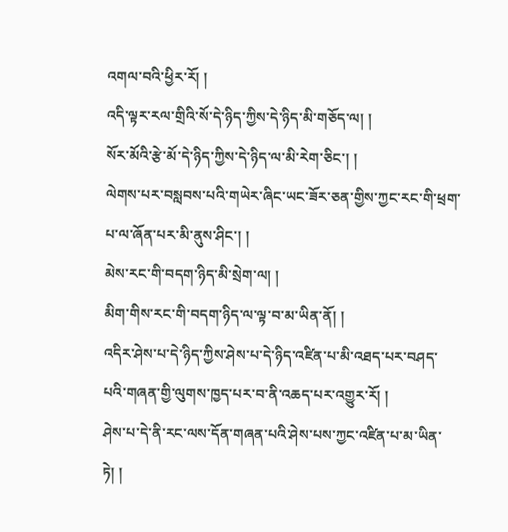འགལ་བའི་ཕྱིར་རོ། །
འདི་ལྟར་རལ་གྲིའི་སོ་དེ་ཉིད་ཀྱིས་དེ་ཉིད་མི་གཅོད་ལ། །
སོར་མོའི་རྩེ་མོ་དེ་ཉིད་ཀྱིས་དེ་ཉིད་ལ་མི་རེག་ཅིང་། །
ལེགས་པར་བསླབས་པའི་གཡེར་ཞིང་ཡང་ཟོར་ཅན་གྱིས་ཀྱང་རང་གི་ཕྲག་པ་ལ་ཞོན་པར་མི་ནུས་ཤིང་། །
མེས་རང་གི་བདག་ཉིད་མི་སྲེག་ལ། །
མིག་གིས་རང་གི་བདག་ཉིད་ལ་ལྟ་བ་མ་ཡིན་ནོ། །
འདིར་ཤེས་པ་དེ་ཉིད་ཀྱིས་ཤེས་པ་དེ་ཉིད་འཛིན་པ་མི་འཐད་པར་བཤད་པའི་གཞན་གྱི་ལུགས་ཁྱད་པར་བ་ནི་འཆད་པར་འགྱུར་རོ། །
ཤེས་པ་དེ་ནི་རང་ལས་དོན་གཞན་པའི་ཤེས་པས་ཀྱང་འཛིན་པ་མ་ཡིན་ཏེ། །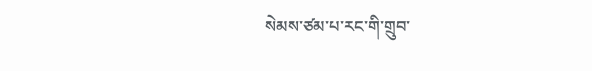སེམས་ཙམ་པ་རང་གི་གྲུབ་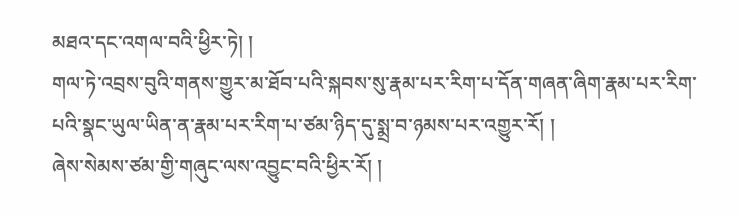མཐའ་དང་འགལ་བའི་ཕྱིར་ཏེ། །
གལ་ཏེ་འབྲས་བུའི་གནས་གྱུར་མ་ཐོབ་པའི་སྐབས་སུ་རྣམ་པར་རིག་པ་དོན་གཞན་ཞིག་རྣམ་པར་རིག་པའི་སྣང་ཡུལ་ཡིན་ན་རྣམ་པར་རིག་པ་ཙམ་ཉིད་དུ་སྨྲ་བ་ཉམས་པར་འགྱུར་རོ། །
ཞེས་སེམས་ཙམ་གྱི་གཞུང་ལས་འབྱུང་བའི་ཕྱིར་རོ། །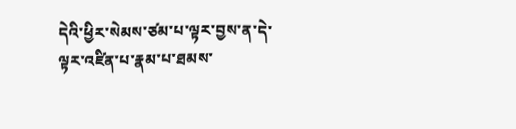དེའི་ཕྱིར་སེམས་ཙམ་པ་ལྟར་བྱས་ན་དེ་ལྟར་འཛིན་པ་རྣམ་པ་ཐམས་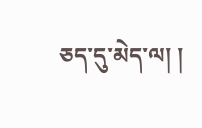ཅད་དུ་མེད་ལ། །